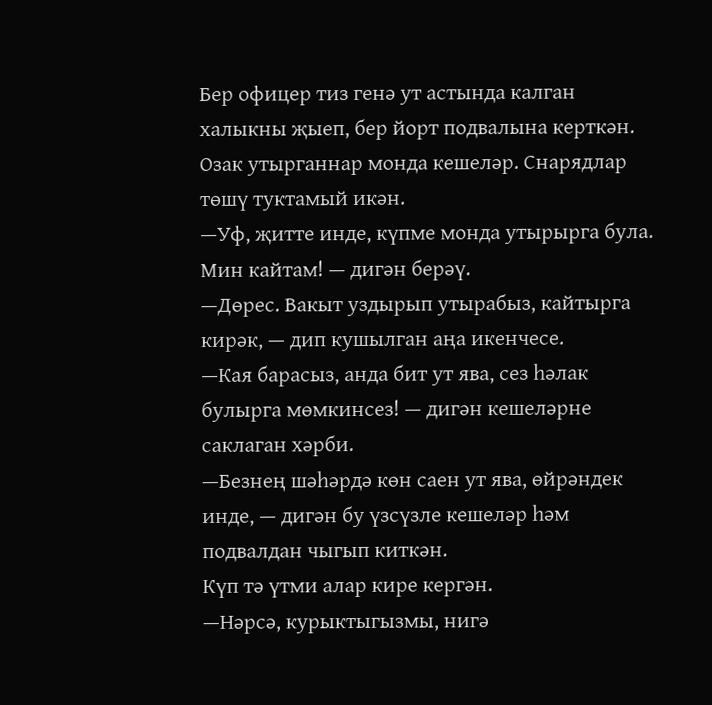Бер офицер тиз генә ут астында калган халыкны җыеп, бер йорт подвалына керткән. Озак утырганнар монда кешеләр. Снарядлар төшү туктамый икән.
—Уф, җитте инде, күпме монда утырырга була. Мин кайтам! — дигән берәү.
—Дөрес. Вакыт уздырып утырабыз, кайтырга кирәк, — дип кушылган аңа икенчесе.
—Кая барасыз, анда бит ут ява, сез һәлак булырга мөмкинсез! — дигән кешеләрне саклаган хәрби.
—Безнең шәһәрдә көн саен ут ява, өйрәндек инде, — дигән бу үзсүзле кешеләр һәм подвалдан чыгып киткән.
Күп тә үтми алар кире кергән.
—Нәрсә, курыктыгызмы, нигә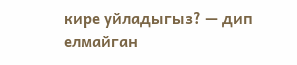кире уйладыгыз? — дип елмайган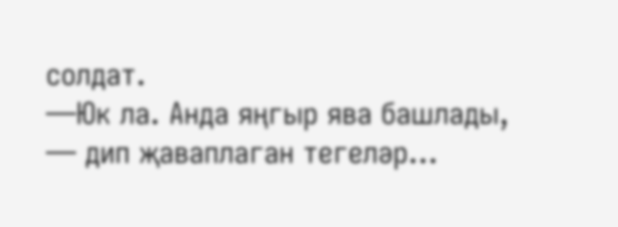солдат.
—Юк ла. Анда яңгыр ява башлады, — дип җаваплаган тегеләр...